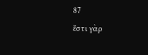87
ἔστι γὰρ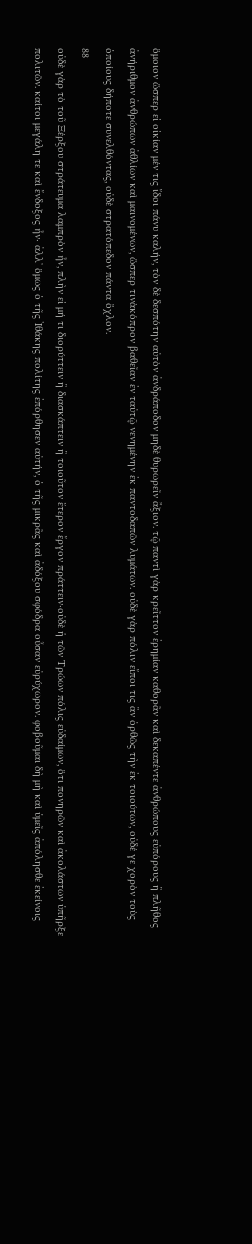ὅμοιον ὥσπερ εἰ οἰκίαν μέν τις ἴδοι πάνυ καλήν, τὸν δὲ δεσπότην αὐτὸν ἀνδράποδον μηδὲ θυρωρεῖν ἄξιον. τῷ παντὶ γὰρ κρεῖττον ἐρημίαν καθορᾶν καὶ δεκαπέντε ἀνθρώπους εὐπόρους ἢ πλῆθος ἀνήριθμον ἀνθρώπων ἀθλίων καὶ μαινομένων, ὥσπερ τινὰκόπρον βαθεῖαν ἐν ταὐτῷ νενημένην ἐκ παντοδαπῶν λυμάτων. οὐδὲ γὰρ πόλιν εἴποι τις ἂν ὀρθῶς τὴν ἐκ τοιούτων, οὐδέ γε χορὸν τοὺς ὁποίους δήποτε συνελθόντας, οὐδὲ στρατόπεδον πάντα ὄχλον.
88
οὐδὲ γὰρ τὸ τοῦ Ξέρξου στράτευμα λαμπρὸν ἦν, πλὴν εἰ μή τι διορύττειν ἢ διασκάπτειν ἢ τοιοῦτον ἕτερον ἔργον πράττειν·οὐδὲ ἡ τῶν Τρώων πόλις εὐδαίμων, ὅτι πονηρῶν καὶ ἀκολάστων ὑπῆρξε πολιτῶν. καίτοι μεγάλη τε καὶ ἔνδοξος ἦν· ἀλλʼ ὅμως ὁ τῆς Ἰθάκης πολίτης ἐπόρθησεν αὐτήν, ὁ τῆς μικρᾶς καὶ ἀδόξου σφόδρα οὖσαν εὐρύχωρον. φοβοῦμαι δὴ μὴ καὶ ὑμεῖς ἀπόλησθε ἐκείνοις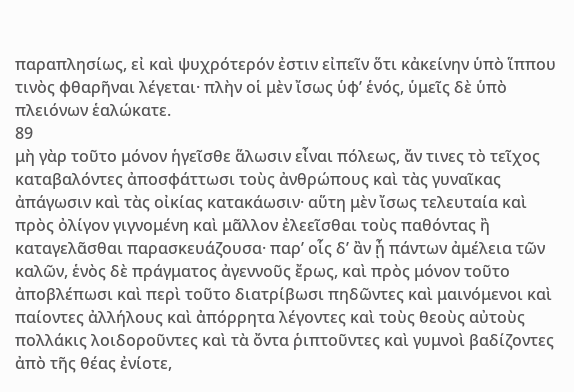παραπλησίως, εἰ καὶ ψυχρότερόν ἐστιν εἰπεῖν ὅτι κἀκείνην ὑπὸ ἵππου τινὸς φθαρῆναι λέγεται· πλὴν οἱ μὲν ἴσως ὑφʼ ἑνός, ὑμεῖς δὲ ὑπὸ πλειόνων ἑαλώκατε.
89
μὴ γὰρ τοῦτο μόνον ἡγεῖσθε ἅλωσιν εἶναι πόλεως, ἄν τινες τὸ τεῖχος καταβαλόντες ἀποσφάττωσι τοὺς ἀνθρώπους καὶ τὰς γυναῖκας ἀπάγωσιν καὶ τὰς οἰκίας κατακάωσιν· αὕτη μὲν ἴσως τελευταία καὶ πρὸς ὀλίγον γιγνομένη καὶ μᾶλλον ἐλεεῖσθαι τοὺς παθόντας ἢ καταγελᾶσθαι παρασκευάζουσα· παρʼ οἷς δʼ ἂν ᾖ πάντων ἀμέλεια τῶν καλῶν, ἑνὸς δὲ πράγματος ἀγεννοῦς ἔρως, καὶ πρὸς μόνον τοῦτο ἀποβλέπωσι καὶ περὶ τοῦτο διατρίβωσι πηδῶντες καὶ μαινόμενοι καὶ παίοντες ἀλλήλους καὶ ἀπόρρητα λέγοντες καὶ τοὺς θεοὺς αὐτοὺς πολλάκις λοιδοροῦντες καὶ τὰ ὄντα ῥιπτοῦντες καὶ γυμνοὶ βαδίζοντες ἀπὸ τῆς θέας ἐνίοτε,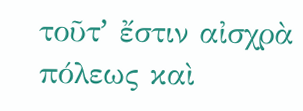τοῦτʼ ἔστιν αἰσχρὰ πόλεως καὶ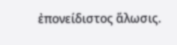ἐπονείδιστος ἅλωσις.